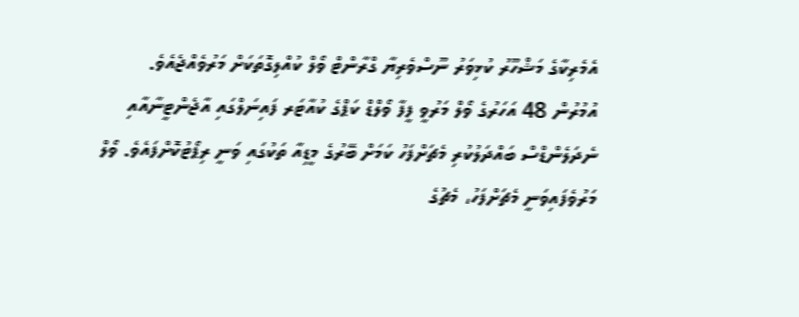އެމެރިކާގެ މަޝްހޫރު ކުޅިވަރު ނޫސްވެރިޔާ ގްރާންޓް ވޯލް ކުއްލިގޮތަކަށް މަރުވެއްޖެއެވެ.
އުމުރުން 48 އަހަރުގެ ވޯލް މަރުވީ ފީފާ ވޯލްޑް ކަޕްގެ ކުއާޓަރ ފައިނަލްގައި އާޖެންޓީނާއާއި ނެދަލެންޑްސް ބައްދަލުކުރި މެޗަށްފަހު ކަމަށް ބޭރުގެ މީޑިއާ ތަކުގައި ވަނީ ރިޕޯޓުކޮށްފައެވެ. ވޯލް މަރުވެފައިވަނީ މެޗަށްފަހު، މެޗުގެ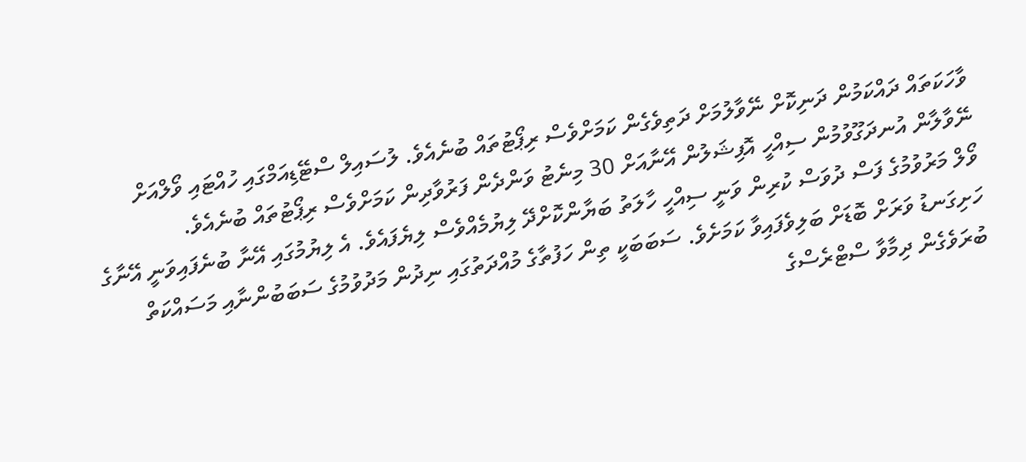ވާހަކަތައް ދައްކަމުން ދަނިކޮށް ނޭވާލުމަށް ދަތިވެގެން ކަމަށްވެސް ރިޕޯޓުތައް ބުނެއެވެ. ލުސައިލް ސްޓޭޑިއަމްގައި ހުއްޓައި ވޯލްއަށް ނޭވާލާން އުނދަގޫވުމުން ސިއްހީ އޮފިޝަލުން އޭނާއަށް 30 މިނެޓު ވަންދެން ފަރުވާދިން ކަމަށްވެސް ރިޕޯޓުތައް ބުނެއެވެ.
ވޯލް މަރުވުމުގެ ފަސް ދުވަސް ކުރިން ވަނީ ސިއްހީ ހާލަތު ބަޔާންކޮށްދޭ ލިޔުމެއްވެސް ލިޔެފައެވެ. އެ ލިޔުމުގައި އޭނާ ބުނެފައިވަނީ އޭނާގެ ހަށިގަނޑު ވަރަށް ބޮޑަށް ބަލިވެފައިވާ ކަމަށެވެ. ސަބަބަކީ ތިން ހަފުތާގެ މުއްދަތުގައި ނިދުން މަދުވުމުގެ ސަބަބުންނާއި މަސައްކަތް ބުރަވެގެން ދިމާވާ ސްޓްރެސްގެ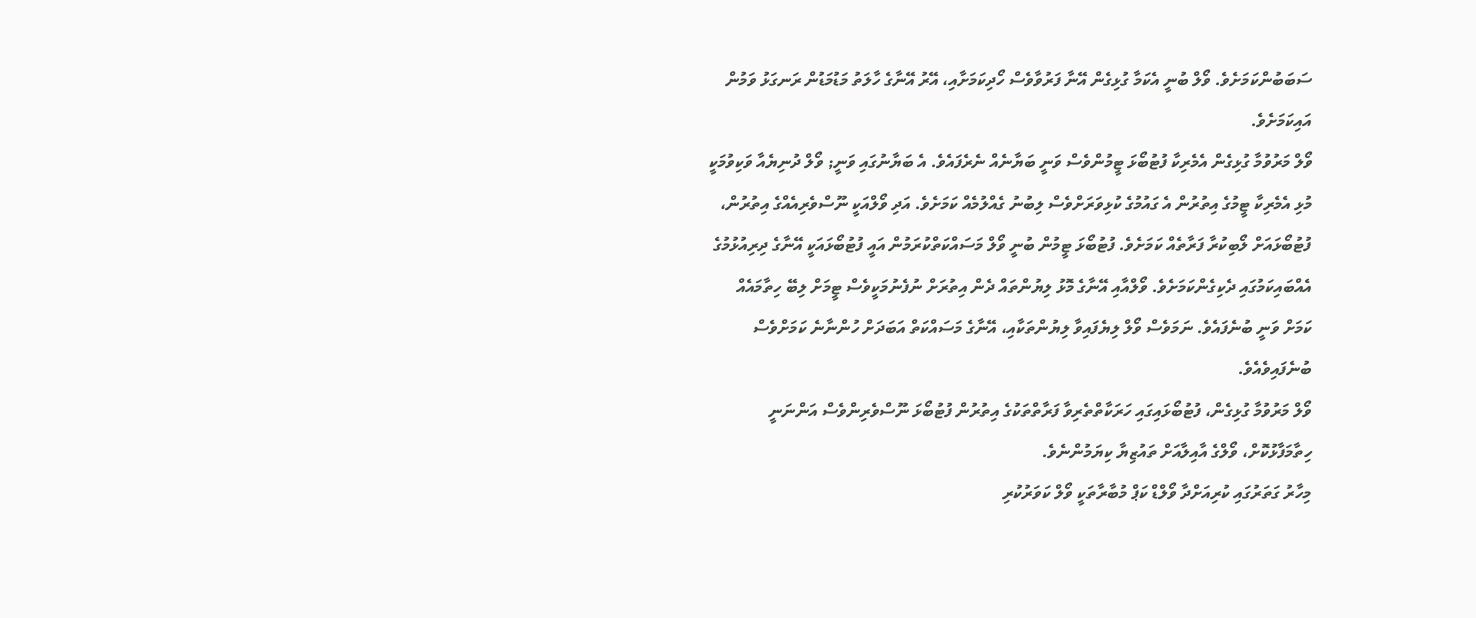ސަބަބުންކަމަށެވެ. ވޯލް ބުނީ އެކަމާ ގުޅިގެން އޭނާ ފަރުވާވެސް ހޯދިކަމަށާއި، އޭރު އޭނާގެ ހާލަތު މަޑުމަޑުން ރަނގަޅު ވަމުން އައިކަމަށެވެ.
ވޯލް މަރުވުމާ ގުޅިގެން އެމެރިކާ ފުޓުބޯޅަ ޓީމުންވެސް ވަނީ ބަޔާނެއް ނެރެފައެވެ. އެ ބަޔާނުގައި ވަނީ; ވޯލް ދުނިޔެއާ ވަކިވުމަކީ މުޅި އެމެރިކާ ޓީމުގެ އިތުރުން އެ ގައުމުގެ ކުޅިވަރަށްވެސް ލިބުނު ގެއްލުމެއް ކަމަށެވެ. އަދި ވޯލްއަކީ ނޫސްވެރިއެއްގެ އިތުރުން، ފުޓުބޯޅައަށް ލޯބިކުރާ ފަރާތެއް ކަމަށެވެ. ފުޓުބޯޅަ ޓީމުން ބުނީ ވޯލް މަސައްކަތްކުރަމުން އައީ ފުޓުބޯޅައަކީ އޭނާގެ ދިރިއުޅުމުގެ އެއްބައިކަމުގައި ދެކިގެންކަމަށެވެ. ވޯލްއާއި އޭނާގެ މޮޅު ލިޔުންތައް ދެން އިތުރަށް ނުފެނުމަކީވެސް ޓީމަށް ލިބޭ ހިތާމައެއް ކަމަށް ވަނީ ބުނެފައެވެ. ނަމަވެސް ވޯލް ލިޔެފައިވާ ލިޔުންތަކާއި، އޭނާގެ މަސައްކަތް އަބަދަށް ހުންނާނެ ކަމަށްވެސް ބުނެފައިވެއެވެ.
ވޯލް މަރުވުމާ ގުޅިގެން، ފުޓުބޯޅައިގައި ހަރަކާތްތެރިވާ ފަރާތްތަކުގެ އިތުރުން ފުޓުބޯޅަ ނޫސްވެރިންވެސް އަންނަނީ ހިތާމަފާޅުކޮށް، ވޯލްގެ އާއިލާއަށް ތައުޒިޔާ ކިޔަމުންނެވެ.
މިހާރު ގަތަރުގައި ކުރިއަށްދާ ވޯލްޑް ކަޕް މުބާރާތަކީ ވޯލް ކަވަރުކުރި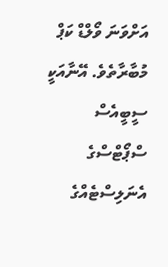އަށްވަނަ ވޯލްޑް ކަޕް މުބާރާތެވެ. އޭނާއަކީ ސީބީއެސް ސްޕޯޓްސްގެ އެނަލިސްޓެއްގެ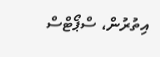އިތުރުން، ސްޕޯޓްސް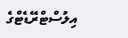އިލުސްޓްރޭޑެޓްގެ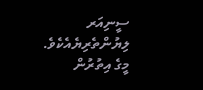ސީނިއަރ ލިޔުންތެރިޔެއެކެވެ. މީގެ އިތުރުން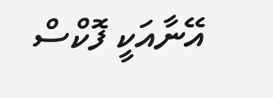އޭނާއަކީ ފޮކްސް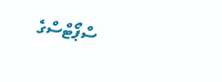ސްޕޯޓްސްގެ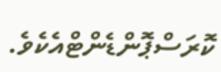ކޮރަސްޕޮންޑެންޓްއެކެވެ.